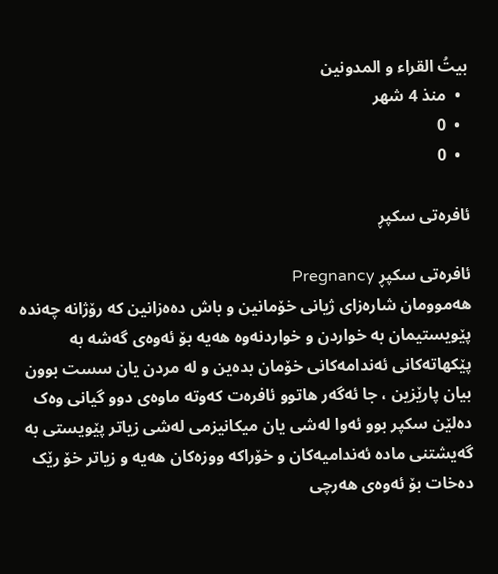بيتُ القراء و المدونين
  •  منذ 4 شهر
  •  0
  •  0

ئافرەتی سکپڕ

ئافرەتی سکپڕ Pregnancy
ھەموومان شارەزای ژیانی خۆمانین و باش دەەزانین کە رۆژانە چەندە پێویستیمان بە خواردن و خواردنەوە ھەیە بۆ ئەوەی گەشە بە پێکھاتەکانی ئەندامەکانی خۆمان بدەین و لە مردن یان سست بوون بیان پارێزین ، جا ئەگەر ھاتوو ئافرەت کەوتە ماوەی دوو گیانی وەک دەلێن سکپر بوو ئەوا لەشی یان میکانیزمی لەشی زیاتر پێویستی بە گەیشتنی مادە ئەندامیەکان و خۆراکە ووزەکان ھەیە و زیاتر خۆ رێک دەخات بۆ ئەوەی ھەرچی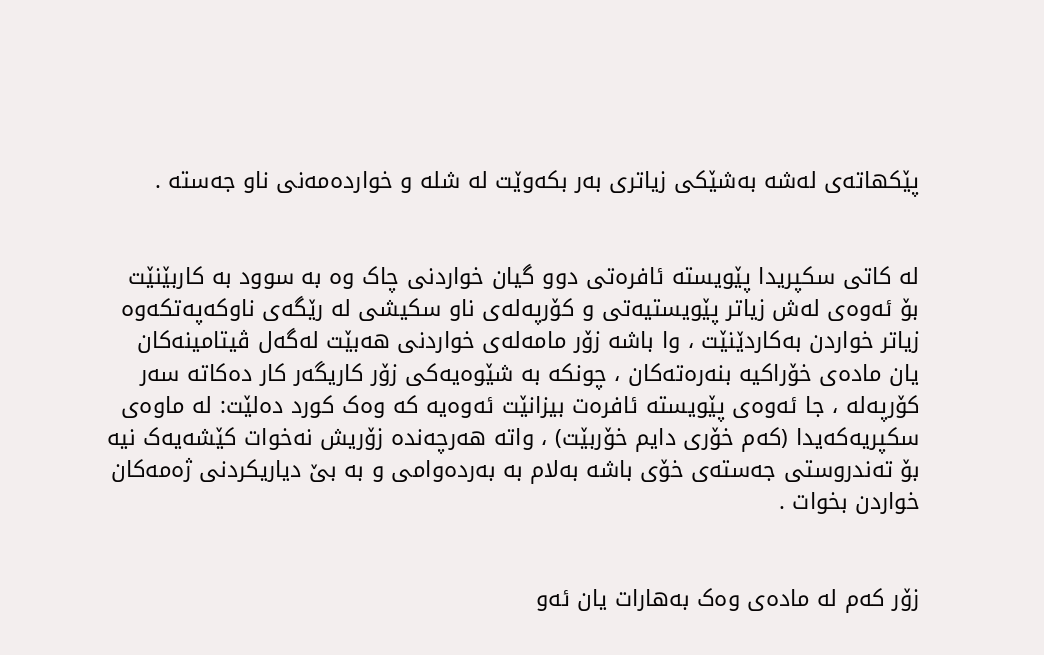پێکھاتەی لەشە بەشێکی زیاتری بەر بکەوێت لە شلە و خواردەمەنی ناو جەستە .


لە کاتی سکپریدا پێویستە ئافرەتی دوو گیان خواردنی چاک وە بە سوود بە کاربێنێت بۆ ئەوەی لەش زیاتر پێویستیەتی و کۆرپەلەی ناو سکیشی لە رێگەی ناوکەپەتکەوە زیاتر خواردن بەکاردێنێت ، وا باشە زۆر مامەلەی خواردنی ھەبێت لەگەل ڤیتامینەکان یان مادەی خۆراکیە بنەرەتەکان ، چونکە بە شێوەیەکی زۆر کاریگەر کار دەکاتە سەر کۆرپەلە ، جا ئەوەی پێویستە ئافرەت بیزانێت ئەوەیە کە وەک کورد دەلێت: لە ماوەی سکپریەکەیدا (کەم خۆری دایم خۆربێت) ، واتە ھەرچەندە زۆریش نەخوات کێشەیەک نیە بۆ تەندروستی جەستەی خۆی باشە بەلام بە بەردەوامی و بە بێ دیاریکردنی ژەمەکان خواردن بخوات .


زۆر کەم لە مادەی وەک بەھارات یان ئەو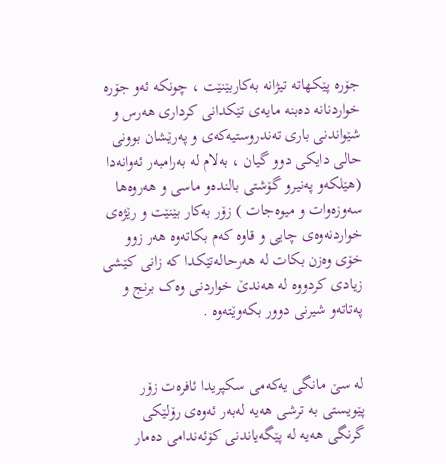جۆرە پێکھاتە تیژانە بەکاربێنێت ، چونکە ئەو جۆرە خواردنانە دەبنە مایەی تێکدانی کرداری ھەرس و شێواندنی باری تەندروستیەکەی و پەرێشان بوونی حالی دایکی دوو گیان ، بەلام لە بەرامبەر ئەوانەدا (ھێلکەو پەنیرو گۆشتی بالندەو ماسی و ھەروەھا سەوزەوات و میوەجات ) زۆر بەکار بێنێت و رێژەی خواردنەوەی چایی و قاوە کەم بکاتەوە ھەر زوو خۆی وەزن بکات لە ھەرحالەتێکدا کە زانی کێشی زیادی کردووە لە ھەندێ خواردنی وەک برنج و پەتاتەو شیرنی دوور بکەوێتەوە .


لە سێ مانگی یەکەمی سکپریدا ئافرەت زۆر پێویستی بە ترشی ھەیە لەبەر ئەوەی رۆلێکی گرنگی ھەیە لە پێگەیاندنی کۆئەندامی دەمار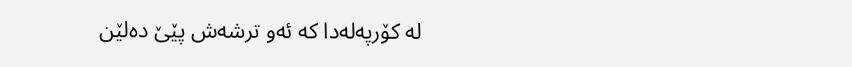لە کۆرپەلەدا کە ئەو ترشەش پێێ دەلێن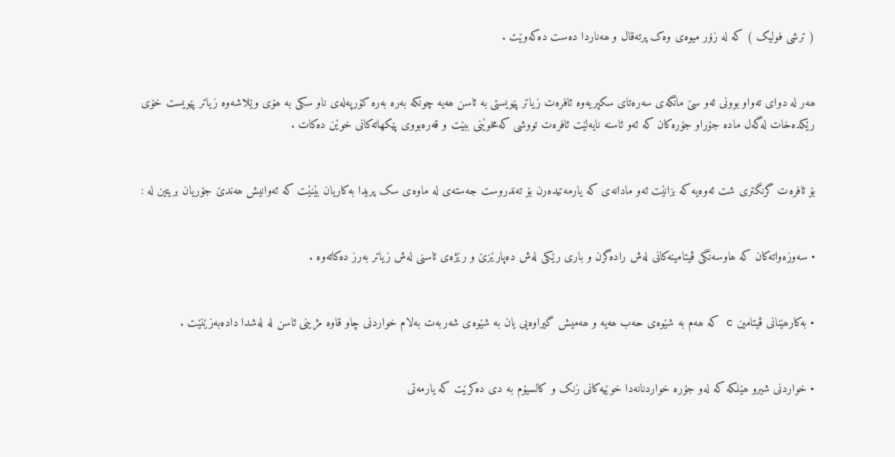( ترشی فولیک ) کە لە زۆر میوەی وەک پرتەقال و ھەناردا دەست دەکەوێت .


ھەر لە دوای تەواو بوونی ئەو سێ مانگەی سەرەتای سکپریەوە ئافرەت زیاتر پێویستی بە ئاسن ھەیە چونکە بەرە بەرە کۆرپەلەی ناو سکی بە ھۆی وێلاشەوە زیاتر پێویست خۆی رێکدەخات لەگەل مادە جۆراو جۆرەکان کە ئەو ئاسنە نایەلێت ئافرەت تووشی کەمخوێنی ببێت و قەرەبووی پێکھاتەکانی خوێن دەکات .


بۆ ئافرەت گرنگتری شت ئەوەیە کە بزانێت ئەو مادانەی کە یارمەتیدەرن بۆ تەندروست جەستەی لە ماوەی سک پریدا بەکاریان بێنێت کە ئەوانیش ھەندێ جۆریان بریتین لە :


• سەوزەواتەکان کە ھاوسەنگی ڤیتامینەکانی لەش رادەگرن و باری رێکی لەش دەپارێزێ و رێژەی ئاسنی لەش زیاتر بەرز دەکاتەوە .


• بەکارھێنانی ڤیتامین c کە ھەم بە شێوەی حەب ھەیە و ھەمیش گیراوەیی یان بە شێوەی شەربەت بەلام خواردنی چاو قاوە مژینی ئاسن لە لەشدا دادەبەزێنێت .


• خواردنی شیرو ھێلکە کە لەو جۆرە خواردنانەدا خوێیەکانی زنک و کالسیۆم بە دی دەکرێت کە یارمەتی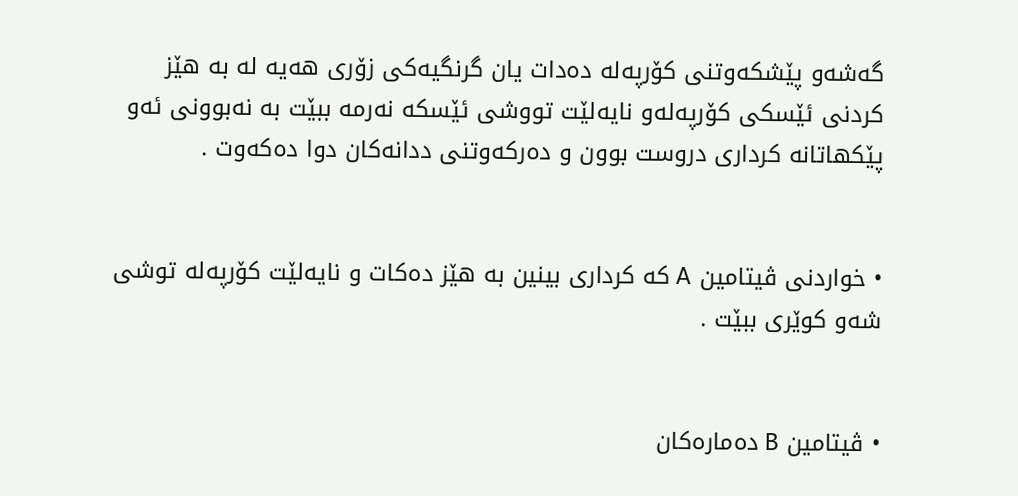گەشەو پێشکەوتنی کۆرپەلە دەدات یان گرنگیەکی زۆری ھەیە لە بە ھێز کردنی ئێسکی کۆرپەلەو نایەلێت تووشی ئێسکە نەرمە ببێت بە نەبوونی ئەو پێکھاتانە کرداری دروست بوون و دەرکەوتنی ددانەکان دوا دەکەوت .


• خواردنی ڤیتامین A کە کرداری بینین بە ھێز دەکات و نایەلێت کۆرپەلە توشی شەو کوێری ببێت .


• ڤیتامین B دەمارەکان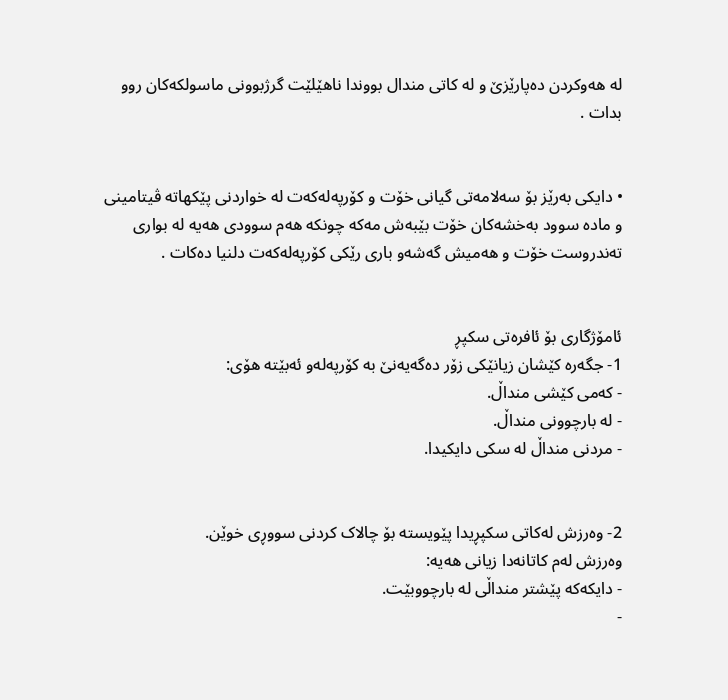لە ھەوکردن دەپارێزێ و لە کاتی مندال بووندا ناھێلێت گرژبوونی ماسولکەکان روو بدات .


• دایکی بەرێز بۆ سەلامەتی گیانی خۆت و کۆرپەلەکەت لە خواردنی پێکھاتە ڤیتامینی و مادە سوود بەخشەکان خۆت بێبەش مەکە چونکە ھەم سوودی ھەیە لە بواری تەندروست خۆت و ھەمیش گەشەو باری رێکی کۆرپەلەکەت دلنیا دەکات .


ئامۆژگاری بۆ ئافرەتی سکپڕ
1- جگەرە کێشان زیانێکی زۆر دەگەیەنێ بە کۆرپەلەو ئەبێتە ھۆی:
- کەمی کێشی منداڵ.
- لە بارچوونی منداڵ.
- مردنی منداڵ لە سکی دایکیدا.


2- وەرزش لەکاتی سکپڕیدا پێویستە بۆ چالاک کردنی سووڕی خوێن.
وەرزش لەم کاتانەدا زیانی ھەیە:
- دایکەکە پێشتر منداڵی لە بارچووبێت.
-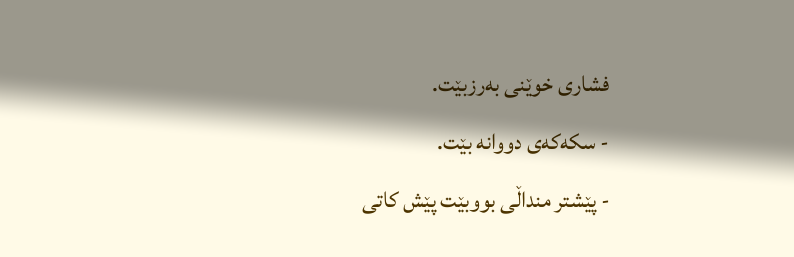فشاری خوێنی بەرزبێت.
- سکەکەی دووانە بێت.
- پێشتر منداڵی بووبێت پێش کاتی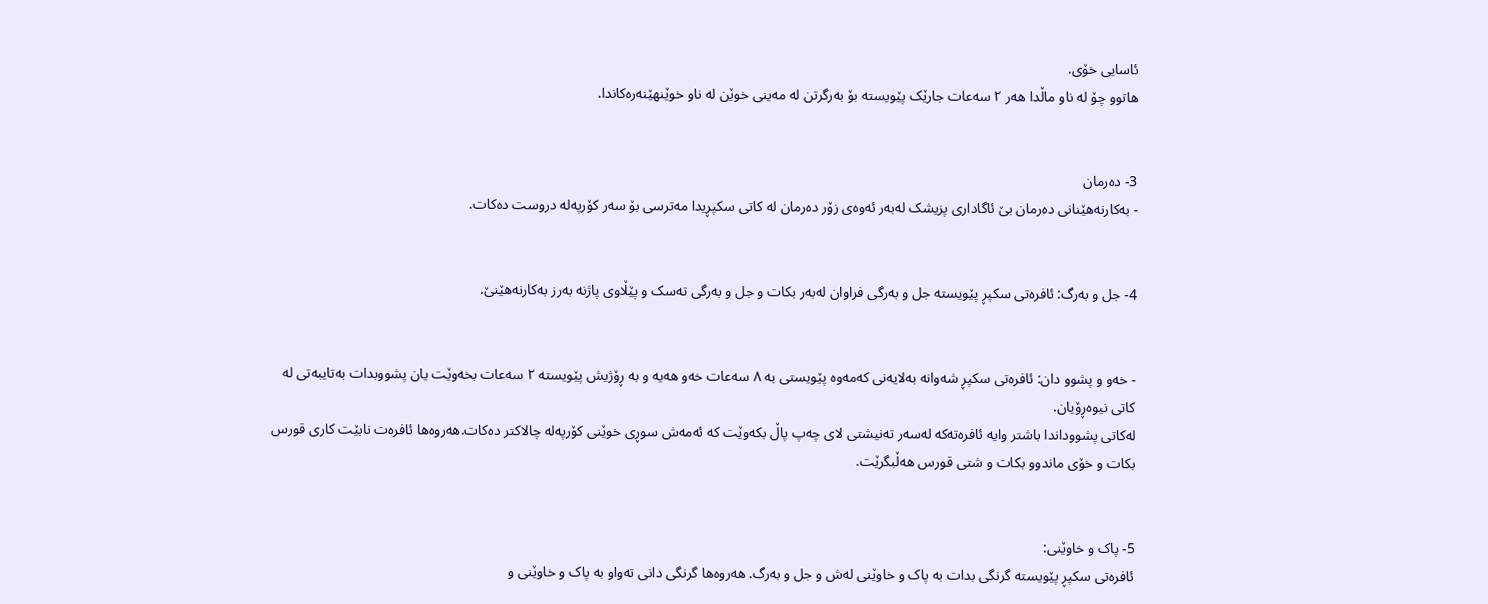ئاسایی خۆی.
ھاتوو چۆ لە ناو ماڵدا ھەر ٢ سەعات جارێک پێویستە بۆ بەرگرتن لە مەینی خوێن لە ناو خوێنھێنەرەکاندا.


3- دەرمان
- بەکارنەھێنانی دەرمان بێ ئاگاداری پزیشک لەبەر ئەوەی زۆر دەرمان لە کاتی سکپڕیدا مەترسی بۆ سەر کۆرپەلە دروست دەکات.


4- جل و بەرگ: ئافرەتی سکپڕ پێویستە جل و بەرگی فراوان لەبەر بکات و جل و بەرگی تەسک و پێڵاوی پاژنە بەرز بەکارنەھێنێ.


- خەو و پشوو دان: ئافرەتی سکپڕ شەوانە بەلایەنی کەمەوە پێویستی بە ٨ سەعات خەو ھەیە و بە ڕۆژیش پێویستە ٢ سەعات بخەوێت یان پشووبدات بەتایبەتی لە کاتی نیوەڕۆیان.
لەکاتی پشووداندا باشتر وایە ئافرەتەکە لەسەر تەنیشتی لای چەپ پاڵ بکەوێت کە ئەمەش سوڕی خوێنی کۆرپەلە چالاکتر دەکات.ھەروەھا ئافرەت نابێت کاری قورس بکات و خۆی ماندوو بکات و شتی قورس ھەڵبگرێت.


5- پاک و خاوێنی:
ئافرەتی سکپڕ پێویستە گرنگی بدات بە پاک و خاوێنی لەش و جل و بەرگ. ھەروەھا گرنگی دانی تەواو بە پاک و خاوێنی و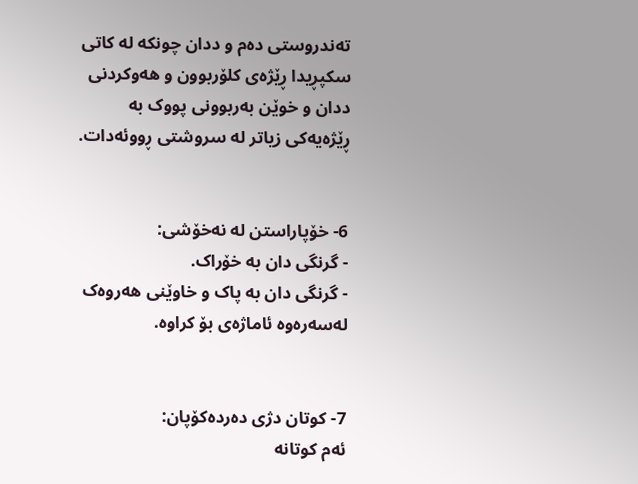تەندروستی دەم و ددان چونکە لە کاتی سکپڕیدا ڕێژەی کلۆربوون و ھەوکردنی ددان و خوێن بەربوونی پووک بە ڕێژەیەکی زیاتر لە سروشتی ڕووئەدات.


6- خۆپاراستن لە نەخۆشی:
- گرنگی دان بە خۆراک.
- گرنگی دان بە پاک و خاوێنی ھەروەک لەسەرەوە ئاماژەی بۆ کراوە.


7- کوتان دژی دەردەکۆپان:
ئەم کوتانە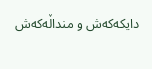دایکەکەش و منداڵەکەش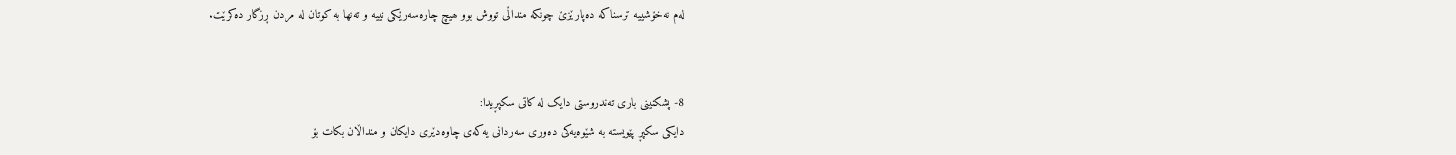لەم نەخۆشییە ترسناکە دەپارێزێ چونکە منداڵی تووش بوو ھیچ چارەسەرێکی نییە و تەنھا بە کوتان لە مردن ڕزگار دەکرێت.


8- پشکنینی باری تەندروستی دایک لە کاتی سکپڕیدا:
دایکی سکپڕ پێویستە بە شێوەیەکی دەوری سەردانی یەکەی چاوەدێری دایکان و منداڵان بکات بۆ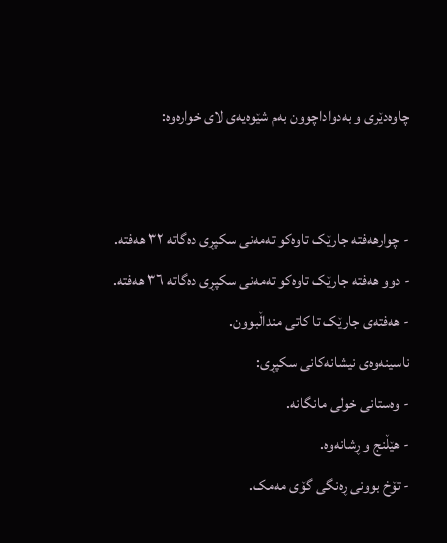چاوەدێری و بەدواداچوون بەم شێوەیەی لای خوارەوە:


- چوارھەفتە جارێک تاوەکو تەمەنی سکپڕی دەگاتە ٣٢ ھەفتە.
- دوو ھەفتە جارێک تاوەکو تەمەنی سکپڕی دەگاتە ٣٦ ھەفتە.
- ھەفتەی جارێک تا کاتی منداڵبوون.
ناسینەوەی نیشانەکانی سکپڕی:
- وەستانی خولی مانگانە.
- ھێڵنج و ڕشانەوە.
- تۆخ بوونی ڕەنگی گۆی مەمک.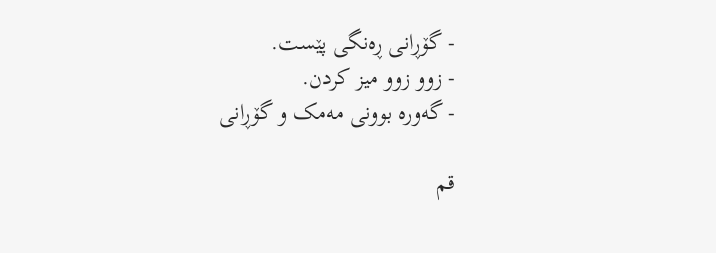- گۆڕانی ڕەنگی پێست.
- زوو زوو میز کردن.
- گەورە بوونی مەمک و گۆڕانی

قم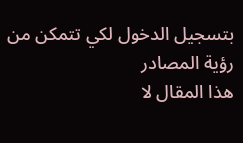بتسجيل الدخول لكي تتمكن من رؤية المصادر
هذا المقال لا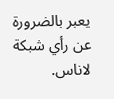يعبر بالضرورة عن رأي شبكة لاناس.